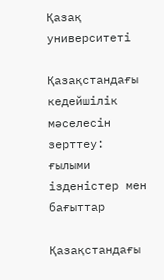Қазақ университеті

Қазақстандағы кедейшілік мәселесін зерттеу: ғылыми ізденістер мен бағыттар

Қазақстандағы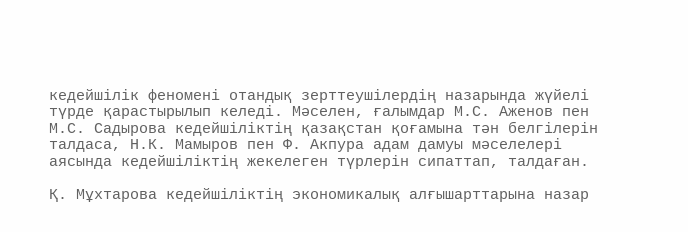кедейшілік феномені отандық зерттеушілердің назарында жүйелі түрде қарастырылып келеді. Мәселен, ғалымдар М.С. Аженов пен М.С. Садырова кедейшіліктің қазақстан қоғамына тән белгілерін талдаса, Н.К. Мамыров пен Ф. Акпура адам дамуы мәселелері аясында кедейшіліктің жекелеген түрлерін сипаттап, талдаған.

Қ. Мұхтарова кедейшіліктің экономикалық алғышарттарына назар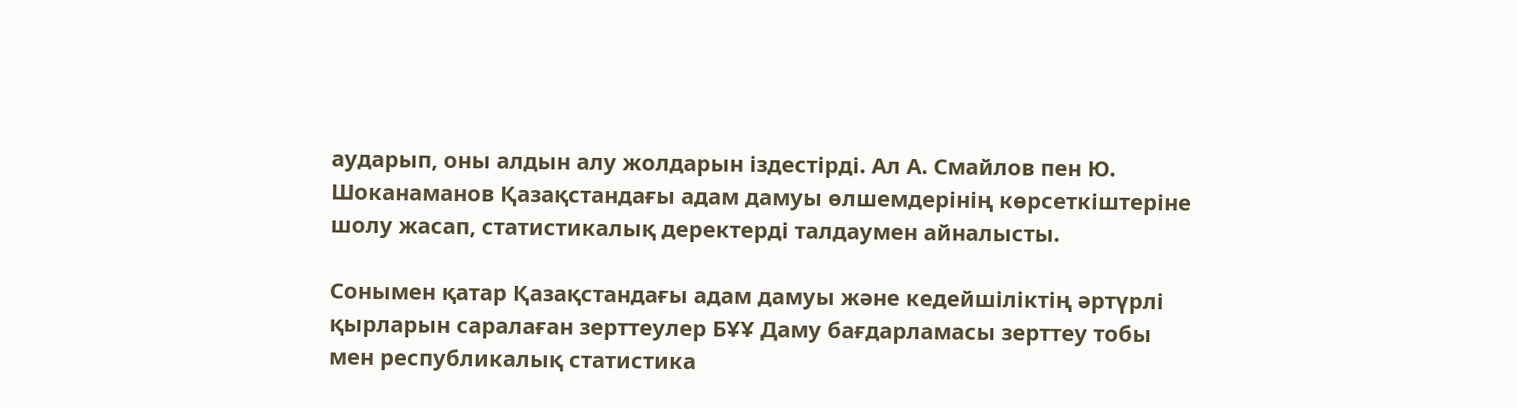аударып, оны алдын алу жолдарын іздестірді. Ал А. Смайлов пен Ю. Шоканаманов Қазақстандағы адам дамуы өлшемдерінің көрсеткіштеріне шолу жасап, статистикалық деректерді талдаумен айналысты.

Сонымен қатар Қазақстандағы адам дамуы және кедейшіліктің әртүрлі қырларын саралаған зерттеулер БҰҰ Даму бағдарламасы зерттеу тобы мен республикалық статистика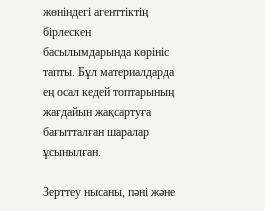жөніндегі агенттіктің бірлескен басылымдарында көрініс тапты. Бұл материалдарда ең осал кедей топтарының жағдайын жақсартуға бағытталған шаралар ұсынылған.

Зерттеу нысаны, пәні және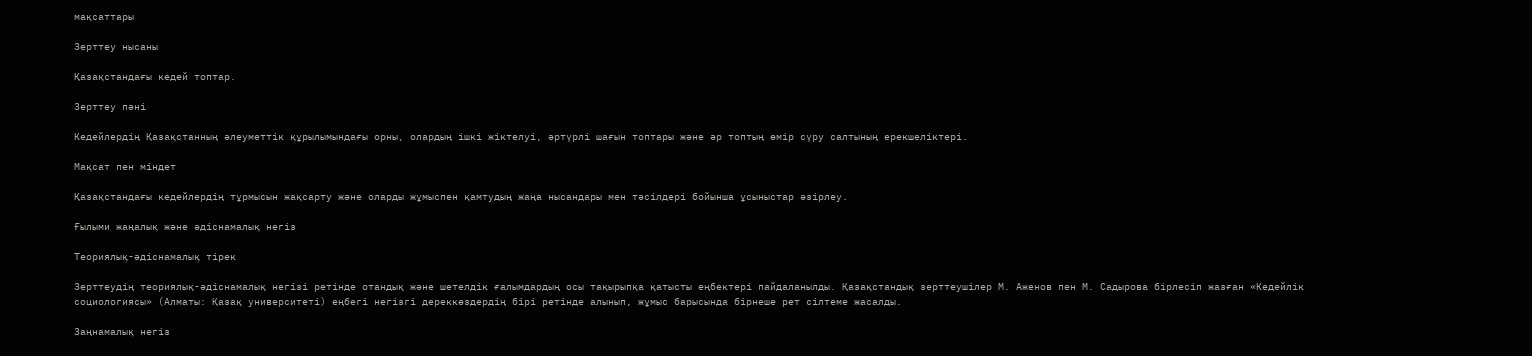мақсаттары

Зерттеу нысаны

Қазақстандағы кедей топтар.

Зерттеу пәні

Кедейлердің Қазақстанның әлеуметтік құрылымындағы орны, олардың ішкі жіктелуі, әртүрлі шағын топтары және әр топтың өмір сүру салтының ерекшеліктері.

Мақсат пен міндет

Қазақстандағы кедейлердің тұрмысын жақсарту және оларды жұмыспен қамтудың жаңа нысандары мен тәсілдері бойынша ұсыныстар әзірлеу.

Ғылыми жаңалық және әдіснамалық негіз

Теориялық-әдіснамалық тірек

Зерттеудің теориялық-әдіснамалық негізі ретінде отандық және шетелдік ғалымдардың осы тақырыпқа қатысты еңбектері пайдаланылды. Қазақстандық зерттеушілер М. Аженов пен М. Садырова бірлесіп жазған «Кедейлік социологиясы» (Алматы: Қазақ университеті) еңбегі негізгі дереккөздердің бірі ретінде алынып, жұмыс барысында бірнеше рет сілтеме жасалды.

Заңнамалық негіз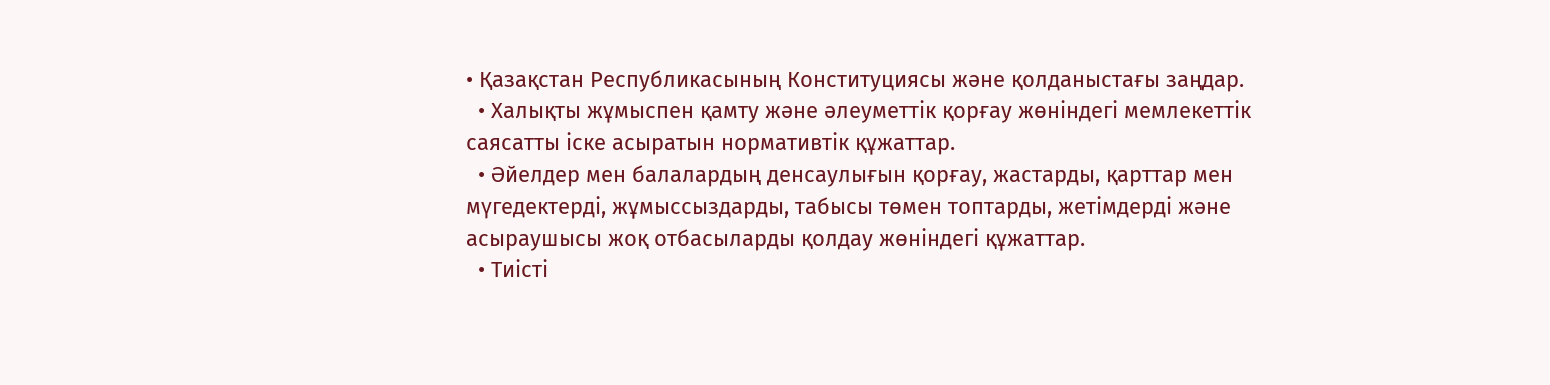• Қазақстан Республикасының Конституциясы және қолданыстағы заңдар.
  • Халықты жұмыспен қамту және әлеуметтік қорғау жөніндегі мемлекеттік саясатты іске асыратын нормативтік құжаттар.
  • Әйелдер мен балалардың денсаулығын қорғау, жастарды, қарттар мен мүгедектерді, жұмыссыздарды, табысы төмен топтарды, жетімдерді және асыраушысы жоқ отбасыларды қолдау жөніндегі құжаттар.
  • Тиісті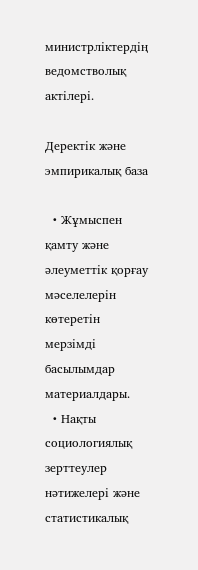министрліктердің ведомстволық актілері.

Деректік және эмпирикалық база

  • Жұмыспен қамту және әлеуметтік қорғау мәселелерін көтеретін мерзімді басылымдар материалдары.
  • Нақты социологиялық зерттеулер нәтижелері және статистикалық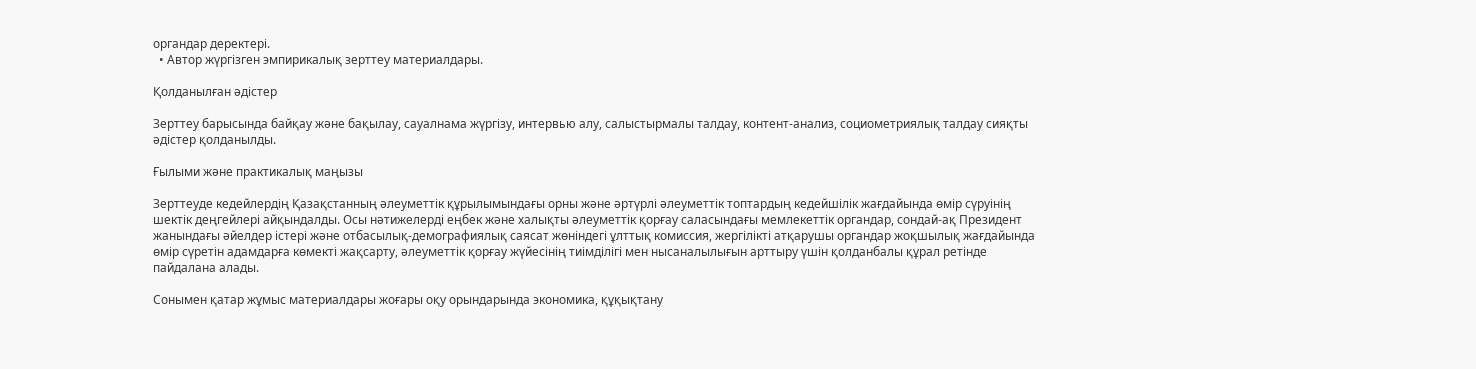органдар деректері.
  • Автор жүргізген эмпирикалық зерттеу материалдары.

Қолданылған әдістер

Зерттеу барысында байқау және бақылау, сауалнама жүргізу, интервью алу, салыстырмалы талдау, контент-анализ, социометриялық талдау сияқты әдістер қолданылды.

Ғылыми және практикалық маңызы

Зерттеуде кедейлердің Қазақстанның әлеуметтік құрылымындағы орны және әртүрлі әлеуметтік топтардың кедейшілік жағдайында өмір сүруінің шектік деңгейлері айқындалды. Осы нәтижелерді еңбек және халықты әлеуметтік қорғау саласындағы мемлекеттік органдар, сондай-ақ Президент жанындағы әйелдер істері және отбасылық-демографиялық саясат жөніндегі ұлттық комиссия, жергілікті атқарушы органдар жоқшылық жағдайында өмір сүретін адамдарға көмекті жақсарту, әлеуметтік қорғау жүйесінің тиімділігі мен нысаналылығын арттыру үшін қолданбалы құрал ретінде пайдалана алады.

Сонымен қатар жұмыс материалдары жоғары оқу орындарында экономика, құқықтану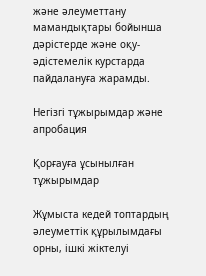және әлеуметтану мамандықтары бойынша дәрістерде және оқу-әдістемелік курстарда пайдалануға жарамды.

Негізгі тұжырымдар және апробация

Қорғауға ұсынылған тұжырымдар

Жұмыста кедей топтардың әлеуметтік құрылымдағы орны, ішкі жіктелуі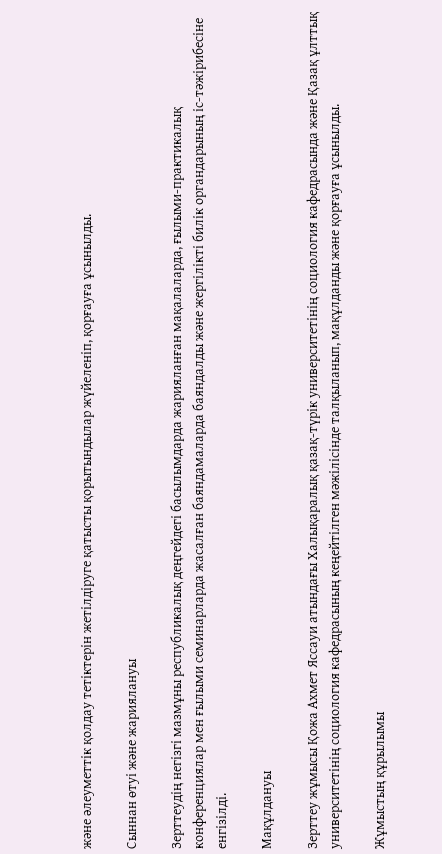және әлеуметтік қолдау тетіктерін жетілдіруге қатысты қорытындылар жүйеленіп, қорғауға ұсынылды.

Сыннан өтуі және жариялануы

Зерттеудің негізгі мазмұны республикалық деңгейдегі басылымдарда жарияланған мақалаларда, ғылыми-практикалық конференциялар мен ғылыми семинарларда жасалған баяндамаларда баяндалды және жергілікті билік органдарының іс-тәжірибесіне енгізілді.

Мақұлдануы

Зерттеу жұмысы Қожа Ахмет Яссауи атындағы Халықаралық қазақ-түрік университетінің социология кафедрасында және Қазақ ұлттық университетінің социология кафедрасының кеңейтілген мәжілісінде талқыланып, мақұлданды және қорғауға ұсынылды.

Жұмыстың құрылымы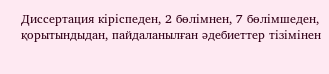Диссертация кіріспеден, 2 бөлімнен, 7 бөлімшеден, қорытындыдан, пайдаланылған әдебиеттер тізімінен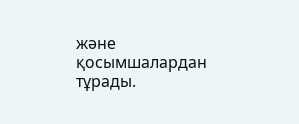және қосымшалардан тұрады.